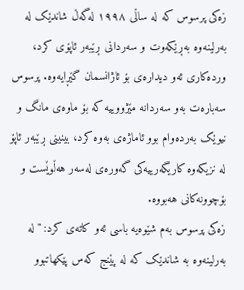زەکی پرسوس کە لە ساڵی ١٩٩٨ لەگەڵ شاندێک لە بەرلینەوە بەڕێکەوت و سەردانی ڕێبەر ئاپۆی کرد، وردەکاری ئەو دیدارەی بۆ ئاژانسمان گێڕایەوە. پرسوس سەبارەت بەو سەردانە مێژووییە کە بۆ ماوەی مانگ و نیوێک بەردەوام بوو ئاماژەی بەوە کرد، بینینی ڕێبەر ئاپۆ لە نزیکەوە کاریگەرییەکی گەورەی لەسەر هەڵوێست و بۆچوونەکانی هەبووە.
زەکی پرسوس بەم شێوەیە باسی ئەو کاتەی کرد: "لە بەرلینەوە بە شاندێک کە لە پێنج کەس پێکهاتبوو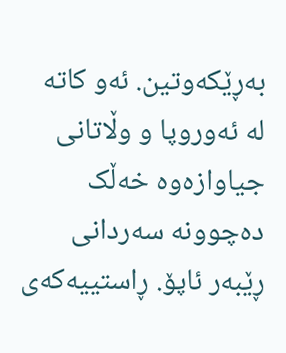بەڕێکەوتین. ئەو کاتە لە ئەوروپا و وڵاتانی جیاوازەوە خەڵک دەچوونە سەردانی ڕێبەر ئاپۆ. ڕاستییەکەی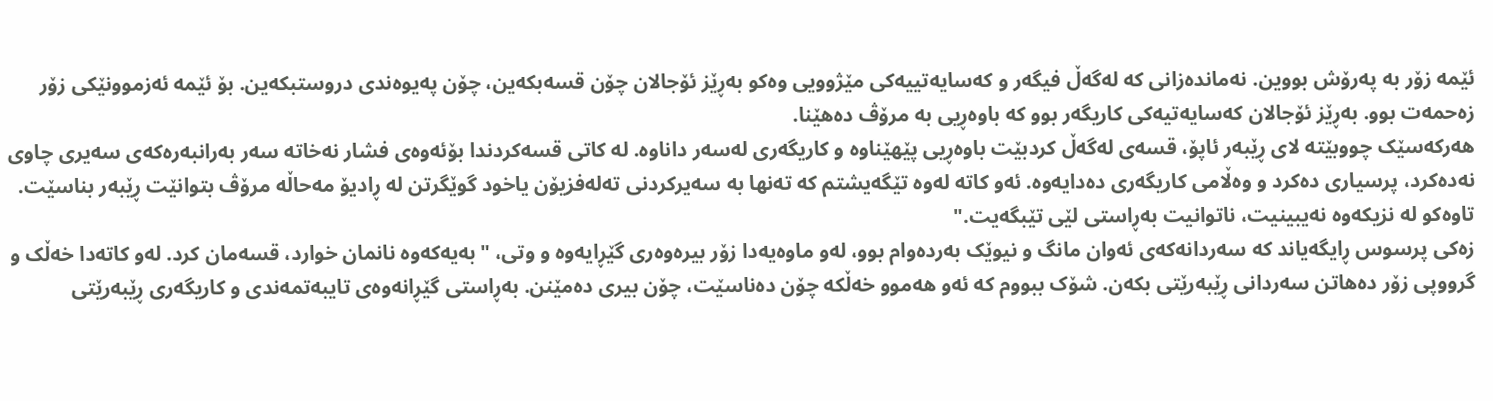ئێمە زۆر بە پەرۆش بووین. نەماندەزانی کە لەگەڵ فیگەر و کەسایەتییەکی مێژوویی وەکو بەڕێز ئۆجالان چۆن قسەبکەین، چۆن پەیوەندی دروستبکەین. بۆ ئێمە ئەزموونێکی زۆر زەحمەت بوو. بەڕێز ئۆجالان کەسایەتیەکی کاریگەر بوو کە باوەڕیی بە مرۆڤ دەهێنا.
هەرکەسێک چووبێتە لای ڕێبەر ئاپۆ، قسەی لەگەڵ کردبێت باوەڕیی پێهێناوە و کاریگەری لەسەر داناوە. لە کاتی قسەکردندا بۆئەوەی فشار نەخاتە سەر بەرانبەرەکەی سەیری چاوی نەدەکرد، پرسیاری دەکرد و وەڵامی کاریگەری دەدایەوە. ئەو کاتە لەوە تێگەیشتم کە تەنها بە سەیرکردنی تەلەفزیۆن یاخود گوێگرتن لە ڕادیۆ مەحاڵە مرۆڤ بتوانێت ڕێبەر بناسێت. تاوەکو لە نزیکەوە نەیبینیت، ناتوانیت بەڕاستی لێی تێبگەیت."
زەکی پرسوس ڕایگەیاند کە سەردانەکەی ئەوان مانگ و نیوێک بەردەوام بوو، لەو ماوەیەدا زۆر بیرەوەری گێڕایەوە و وتی، "بەیەکەوە نانمان خوارد، قسەمان کرد. لەو کاتەدا خەڵک و گرووپی زۆر دەهاتن سەردانی ڕێبەرێتی بکەن. شۆک ببووم کە ئەو هەموو خەڵکە چۆن دەناسێت، چۆن بیری دەمێنن. بەڕاستی گێڕانەوەی تایبەتمەندی و کاریگەری ڕێبەرێتی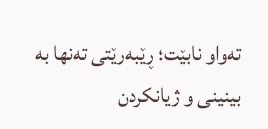تەواو نابێت؛ ڕێبەرێتی تەنها بە بینینی و ژیانکردن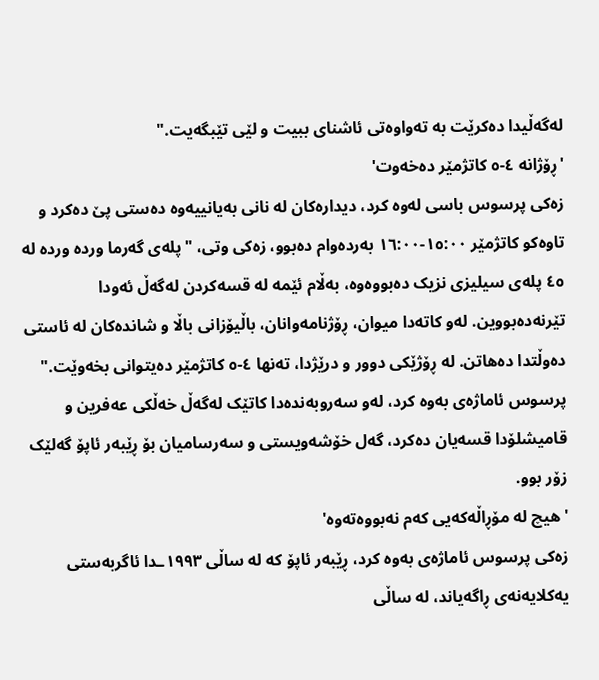لەگەڵیدا دەکرێت بە تەواوەتی ئاشنای ببیت و لێی تێبگەیت."
'ڕۆژانە ٤-٥ کاتژمێر دەخەوت'
زەکی پرسوس باسی لەوە کرد، دیدارەکان لە نانی بەیانییەوە دەستی پێ دەکرد و تاوەکو کاتژمێر ١٥:٠٠-١٦:٠٠ بەردەوام دەبوو، زەکی وتی، "پلەی گەرما وردە وردە لە ٤٥ پلەی سیلیزی نزیک دەبووەوە، بەڵام ئێمە لە قسەکردن لەگەڵ ئەودا تێرنەدەبووین. لەو کاتەدا میوان، ڕۆژنامەوانان، باڵیۆزانی باڵا و شاندەکان لە ئاستی دەوڵتدا دەهاتن. لە ڕۆژێکی دوور و درێژدا، تەنها ٤-٥ کاتژمێر دەیتوانی بخەوێت."
پرسوس ئاماژەی بەوە کرد، لەو سەروبەندەدا کاتێک لەگەڵ خەڵکی عەفرین و قامیشلۆدا قسەیان دەکرد، گەل خۆشەویستی و سەرسامیان بۆ ڕێبەر ئاپۆ گەلێک زۆر بوو.
'هیچ لە مۆڕاڵەکەیی کەم نەبووەتەوە'
زەکی پرسوس ئاماژەی بەوە کرد، ڕێبەر ئاپۆ کە لە ساڵی ١٩٩٣ـدا ئاگربەستی یەکلایەنەی ڕاگەیاند، لە ساڵی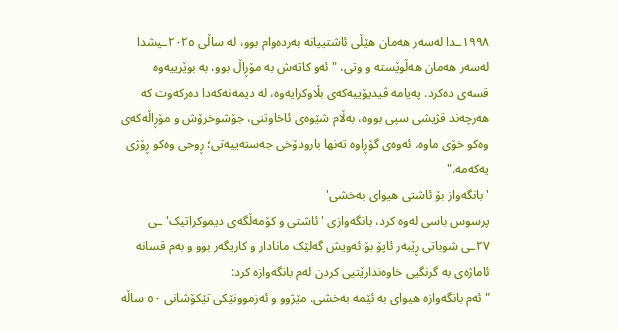١٩٩٨ـدا لەسەر هەمان هێڵی ئاشتییانە بەردەوام بوو، لە ساڵی ٢٠٢٥ـیشدا لەسەر هەمان هەڵوێستە و وتی، "ئەو کاتەش بە مۆڕاڵ بوو، بە بوێرییەوە قسەی دەکرد. پەیامە ڤیدیۆییەکەی بڵاوکرایەوە، لە دیمەنەکەدا دەرکەوت کە هەرچەند قژیشی سپی بووە، بەڵام شێوەی ئاخاوتنی، جۆشوخرۆش و مۆڕاڵەکەی وەکو خۆی ماوە. ئەوەی گۆڕاوە تەنها بارودۆخی جەستەییەتی؛ ڕوحی وەکو ڕۆژی یەکەمە."
'بانگەواز بۆ ئاشتی هیوای بەخشی'
پرسوس باسی لەوە کرد، بانگەوازی 'ئاشتی و کۆمەڵگەی دیموکراتیک'ـی ٢٧ـی شوباتی ڕێبەر ئاپۆ بۆ ئەویش گەلێک مانادار و کاریگەر بوو و بەم قسانە ئاماژەی بە گرنگیی خاوەندارێتیی کردن لەم بانگەوازە کرد:
"ئەم بانگەوازە هیوای بە ئێمە بەخشی. مێژوو و ئەزموونێکی تێکۆشانی ٥٠ ساڵە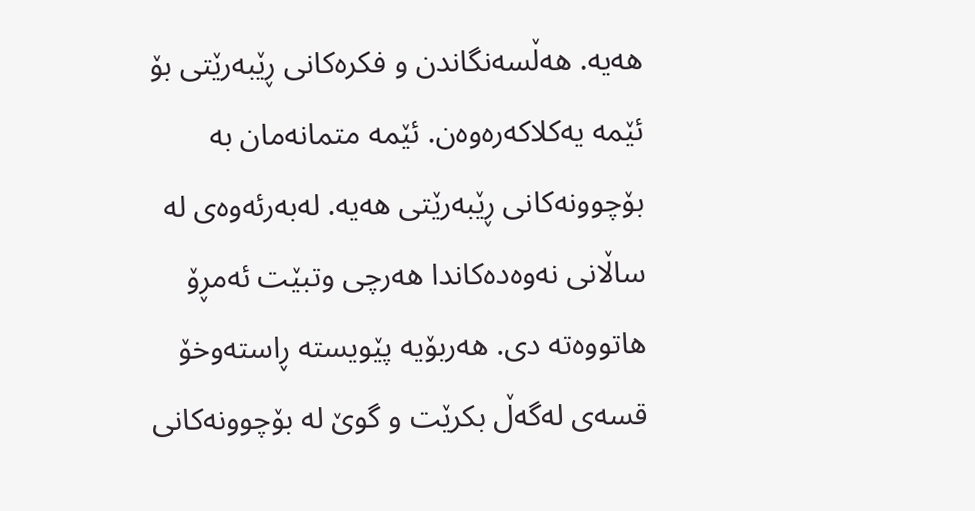هەیە. هەڵسەنگاندن و فکرەکانی ڕێبەرێتی بۆ ئێمە یەکلاکەرەوەن. ئێمە متمانەمان بە بۆچوونەکانی ڕێبەرێتی هەیە. لەبەرئەوەی لە ساڵانی نەوەدەکاندا هەرچی وتبێت ئەمڕۆ هاتووەتە دی. هەربۆیە پێویستە ڕاستەوخۆ قسەی لەگەڵ بکرێت و گوێ لە بۆچوونەکانی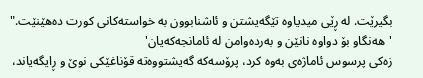بگیرێت. لە ڕێی میدیاوە تێگەیشتن و ئاشنابوون بە خواستەکانی کورت دەهێنێت."
'هەنگاو بۆ دواوە نانێن و بەردەوامن لە ئامانجەکەیان'
زەکی پرسوس ئاماژەی بەوە کرد، پرۆسەکە گەیشتووەتە قۆناغێکی نوێ و ڕایگەیاند،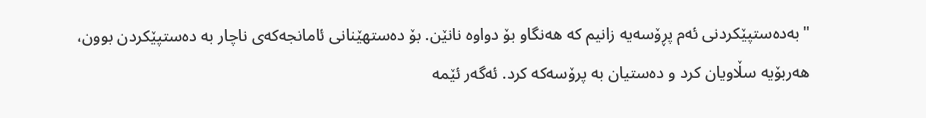"بەدەستپێکردنی ئەم پڕۆسەیە زانیم کە هەنگاو بۆ دواوە نانێن. بۆ دەستهێنانی ئامانجەکەی ناچار بە دەستپێکردن بوون، هەربۆیە سڵاویان کرد و دەستیان بە پرۆسەکە کرد. ئەگەر ئێمە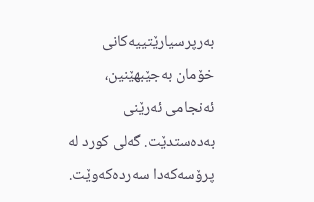بەرپرسیارێتییەکانی خۆمان بەجێبهێنین، ئەنجامی ئەرێنی بەدەستدێت. گەلی کورد لە پرۆسەکەدا سەردەکەوێت.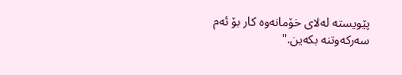پێویستە لەلای خۆمانەوە کار بۆ ئەم سەرکەوتنە بکەین."